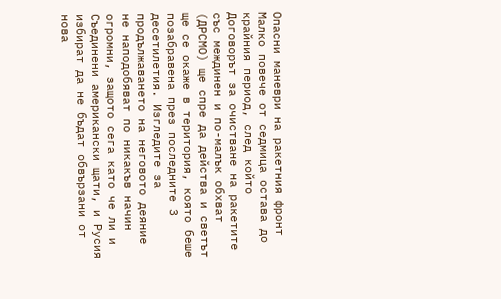Опасни маневри на ракетния фронт
Малко повече от седмица остава до крайния период, след който Договорът за очистване на ракетите със междинен и по-малък обхват (ДРСМО) ще спре да действа и светът ще се окаже в територия, която беше позабравена през последните 3 десетилетия. Изгледите за продължаването на неговото деяние не наподобяват по никакъв начин огромни, защото сега като че ли и Съединени американски щати, и Русия избират да не бъдат обвързани от нова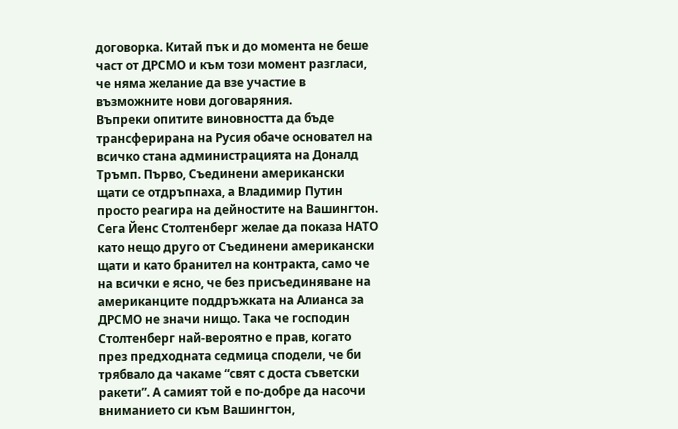договорка. Китай пък и до момента не беше част от ДРСМО и към този момент разгласи, че няма желание да взе участие в възможните нови договаряния.
Въпреки опитите виновността да бъде трансферирана на Русия обаче основател на всичко стана администрацията на Доналд Тръмп. Първо, Съединени американски щати се отдръпнаха, а Владимир Путин просто реагира на дейностите на Вашингтон. Сега Йенс Столтенберг желае да показа НАТО като нещо друго от Съединени американски щати и като бранител на контракта, само че на всички е ясно, че без присъединяване на американците поддръжката на Алианса за ДРСМО не значи нищо. Така че господин Столтенберг най-вероятно е прав, когато през предходната седмица сподели, че би трябвало да чакаме “свят с доста съветски ракети”. А самият той е по-добре да насочи вниманието си към Вашингтон,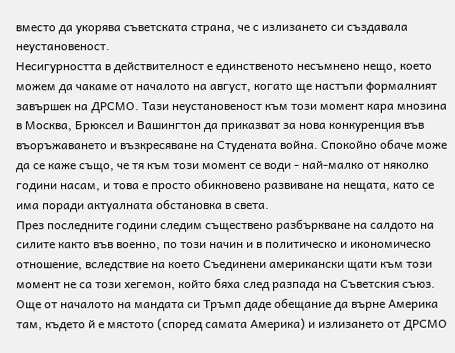вместо да укорява съветската страна, че с излизането си създавала неустановеност.
Несигурността в действителност е единственото несъмнено нещо, което можем да чакаме от началото на август, когато ще настъпи формалният завършек на ДРСМО. Тази неустановеност към този момент кара мнозина в Москва, Брюксел и Вашингтон да приказват за нова конкуренция във въоръжаването и възкресяване на Студената война. Спокойно обаче може да се каже също, че тя към този момент се води - най-малко от няколко години насам, и това е просто обикновено развиване на нещата, като се има поради актуалната обстановка в света.
През последните години следим съществено разбъркване на салдото на силите както във военно, по този начин и в политическо и икономическо отношение, вследствие на което Съединени американски щати към този момент не са този хегемон, който бяха след разпада на Съветския съюз. Още от началото на мандата си Тръмп даде обещание да върне Америка там, където й е мястото (според самата Америка) и излизането от ДРСМО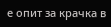е опит за крачка в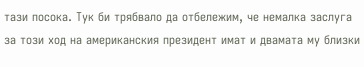тази посока. Тук би трябвало да отбележим, че немалка заслуга за този ход на американския президент имат и двамата му близки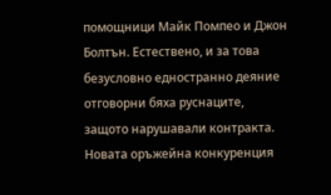помощници Майк Помпео и Джон Болтън. Естествено, и за това безусловно едностранно деяние отговорни бяха руснаците, защото нарушавали контракта.
Новата оръжейна конкуренция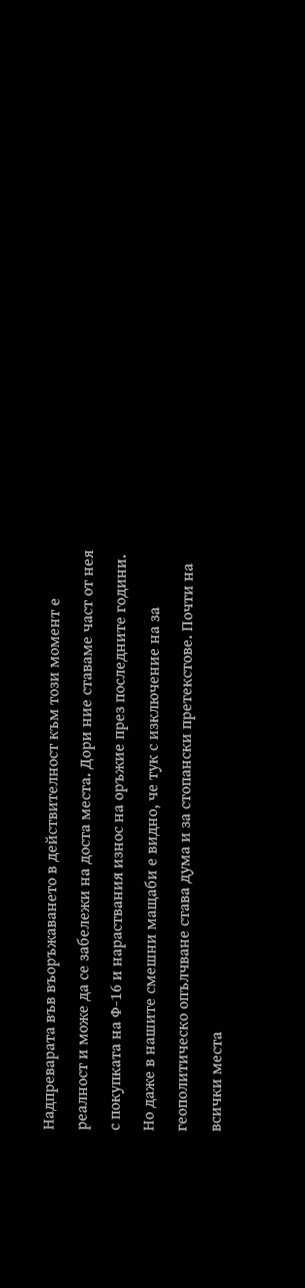Надпреварата във въоръжаването в действителност към този момент е реалност и може да се забележи на доста места. Дори ние ставаме част от нея с покупката на Ф-16 и нараствания износ на оръжие през последните години. Но даже в нашите смешни мащаби е видно, че тук с изключение на за геополитическо опълчване става дума и за стопански претекстове. Почти на всички места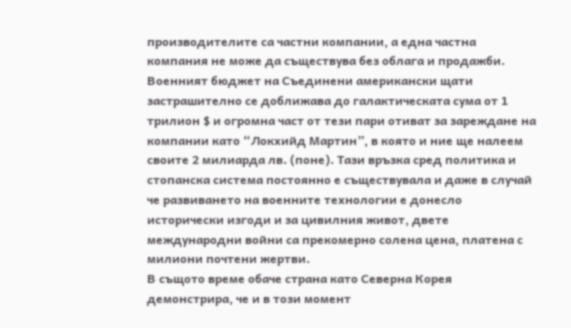производителите са частни компании, а една частна компания не може да съществува без облага и продажби. Военният бюджет на Съединени американски щати застрашително се доближава до галактическата сума от 1 трилион $ и огромна част от тези пари отиват за зареждане на компании като “Локхийд Мартин”, в която и ние ще налеем своите 2 милиарда лв. (поне). Тази връзка сред политика и стопанска система постоянно е съществувала и даже в случай че развиването на военните технологии е донесло исторически изгоди и за цивилния живот, двете международни войни са прекомерно солена цена, платена с милиони почтени жертви.
В същото време обаче страна като Северна Корея демонстрира, че и в този момент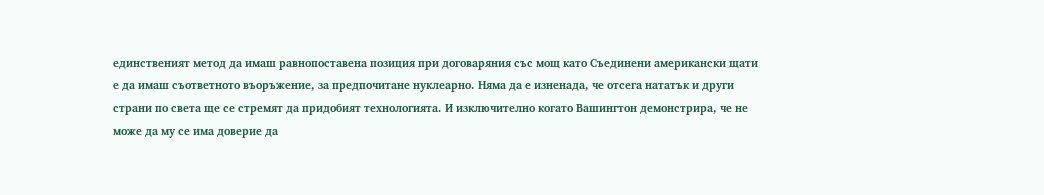единственият метод да имаш равнопоставена позиция при договаряния със мощ като Съединени американски щати е да имаш съответното въоръжение, за предпочитане нуклеарно. Няма да е изненада, че отсега нататък и други страни по света ще се стремят да придобият технологията. И изключително когато Вашингтон демонстрира, че не може да му се има доверие да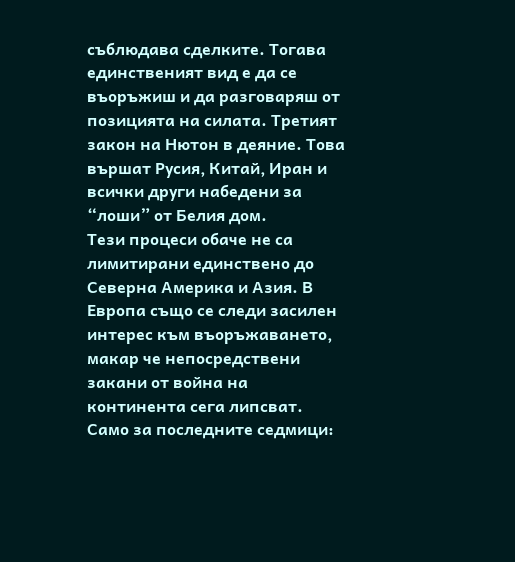съблюдава сделките. Тогава единственият вид е да се въоръжиш и да разговаряш от позицията на силата. Третият закон на Нютон в деяние. Това вършат Русия, Китай, Иран и всички други набедени за “лоши” от Белия дом.
Тези процеси обаче не са лимитирани единствено до Северна Америка и Азия. В Европа също се следи засилен интерес към въоръжаването, макар че непосредствени закани от война на континента сега липсват. Само за последните седмици: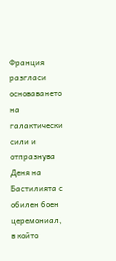Франция разгласи основаването на галактически сили и отпразнува Деня на Бастилията с обилен боен церемониал, в който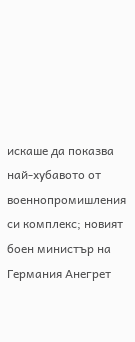искаше да показва най-хубавото от военнопромишления си комплекс; новият боен министър на Германия Анегрет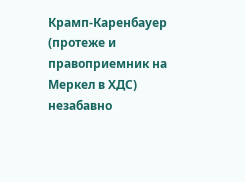Крамп-Каренбауер (протеже и правоприемник на Меркел в ХДС) незабавно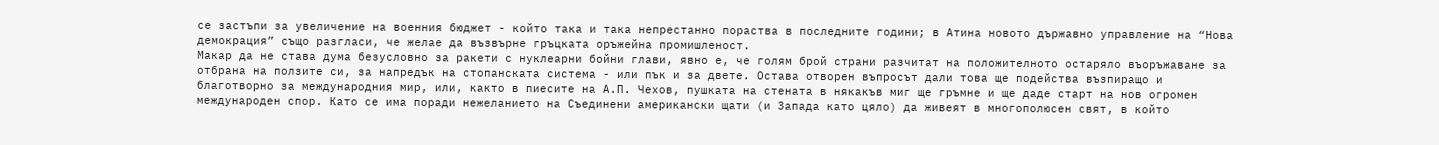се застъпи за увеличение на военния бюджет - който така и така непрестанно пораства в последните години; в Атина новото държавно управление на “Нова демокрация” също разгласи, че желае да възвърне гръцката оръжейна промишленост.
Макар да не става дума безусловно за ракети с нуклеарни бойни глави, явно е, че голям брой страни разчитат на положителното остаряло въоръжаване за отбрана на ползите си, за напредък на стопанската система - или пък и за двете. Остава отворен въпросът дали това ще подейства възпиращо и благотворно за международния мир, или, както в пиесите на А.П. Чехов, пушката на стената в някакъв миг ще гръмне и ще даде старт на нов огромен международен спор. Като се има поради нежеланието на Съединени американски щати (и Запада като цяло) да живеят в многополюсен свят, в който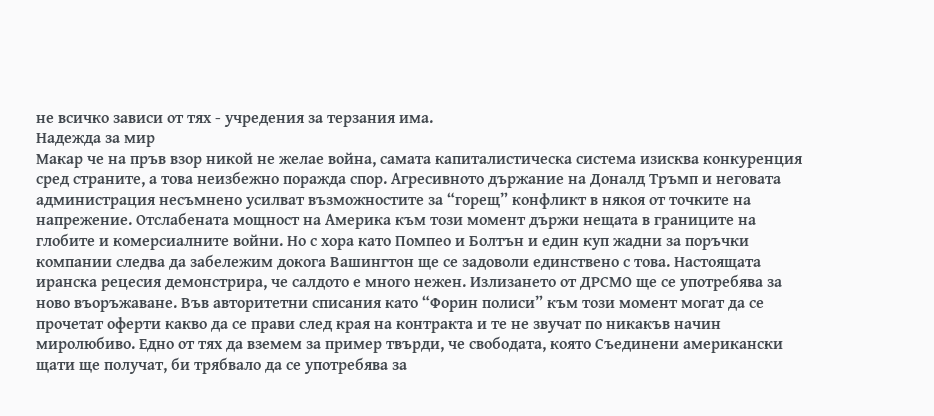не всичко зависи от тях - учредения за терзания има.
Надежда за мир
Макар че на пръв взор никой не желае война, самата капиталистическа система изисква конкуренция сред страните, а това неизбежно поражда спор. Агресивното държание на Доналд Тръмп и неговата администрация несъмнено усилват възможностите за “горещ” конфликт в някоя от точките на напрежение. Отслабената мощност на Америка към този момент държи нещата в границите на глобите и комерсиалните войни. Но с хора като Помпео и Болтън и един куп жадни за поръчки компании следва да забележим докога Вашингтон ще се задоволи единствено с това. Настоящата иранска рецесия демонстрира, че салдото е много нежен. Излизането от ДРСМО ще се употребява за ново въоръжаване. Във авторитетни списания като “Форин полиси” към този момент могат да се прочетат оферти какво да се прави след края на контракта и те не звучат по никакъв начин миролюбиво. Едно от тях да вземем за пример твърди, че свободата, която Съединени американски щати ще получат, би трябвало да се употребява за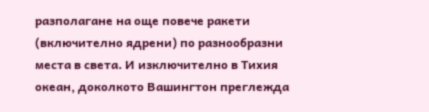разполагане на още повече ракети (включително ядрени) по разнообразни места в света. И изключително в Тихия океан, доколкото Вашингтон преглежда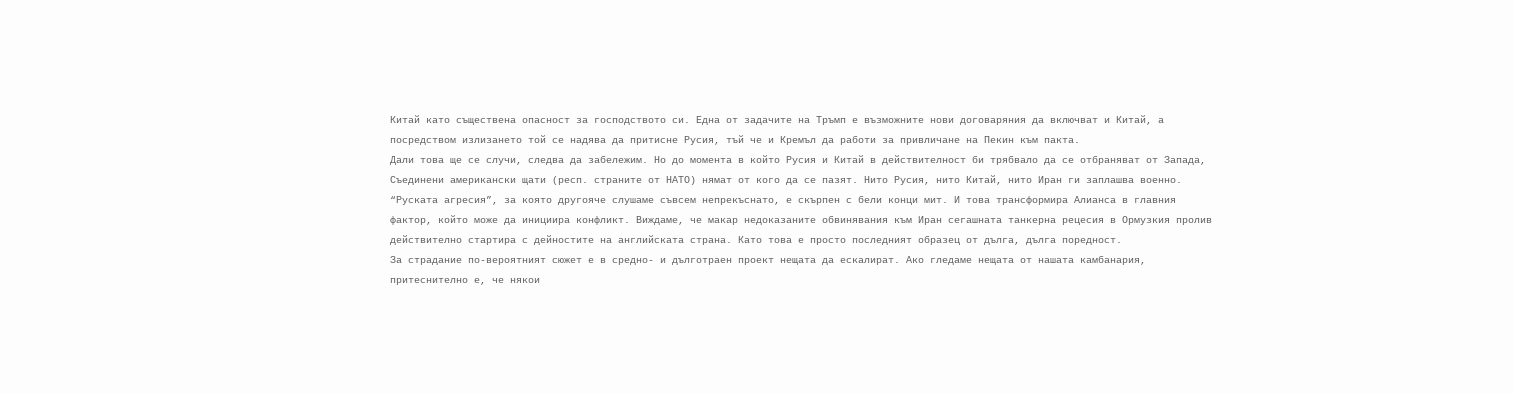Китай като съществена опасност за господството си. Една от задачите на Тръмп е възможните нови договаряния да включват и Китай, а посредством излизането той се надява да притисне Русия, тъй че и Кремъл да работи за привличане на Пекин към пакта.
Дали това ще се случи, следва да забележим. Но до момента в който Русия и Китай в действителност би трябвало да се отбраняват от Запада, Съединени американски щати (респ. страните от НАТО) нямат от кого да се пазят. Нито Русия, нито Китай, нито Иран ги заплашва военно. “Руската агресия”, за която другояче слушаме съвсем непрекъснато, е скърпен с бели конци мит. И това трансформира Алианса в главния фактор, който може да инициира конфликт. Виждаме, че макар недоказаните обвинявания към Иран сегашната танкерна рецесия в Ормузкия пролив действително стартира с дейностите на английската страна. Като това е просто последният образец от дълга, дълга поредност.
За страдание по-вероятният сюжет е в средно- и дълготраен проект нещата да ескалират. Ако гледаме нещата от нашата камбанария, притеснително е, че някои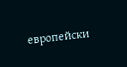европейски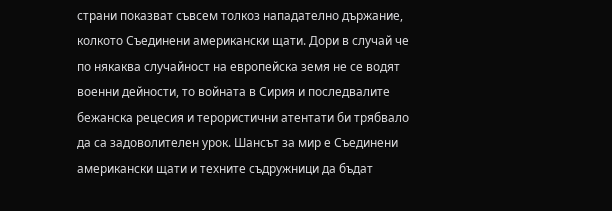страни показват съвсем толкоз нападателно държание, колкото Съединени американски щати. Дори в случай че по някаква случайност на европейска земя не се водят военни дейности, то войната в Сирия и последвалите бежанска рецесия и терористични атентати би трябвало да са задоволителен урок. Шансът за мир е Съединени американски щати и техните съдружници да бъдат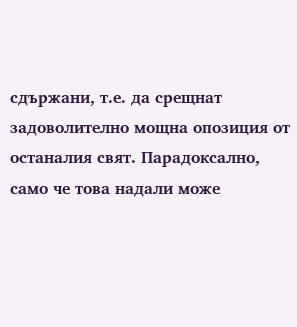сдържани, т.е. да срещнат задоволително мощна опозиция от останалия свят. Парадоксално, само че това надали може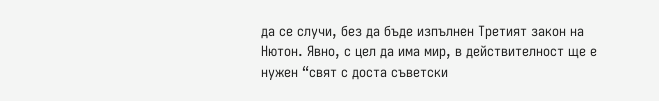да се случи, без да бъде изпълнен Третият закон на Нютон. Явно, с цел да има мир, в действителност ще е нужен “свят с доста съветски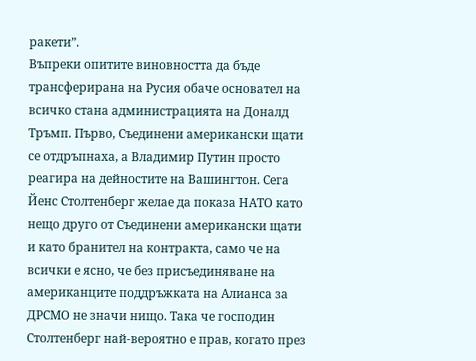ракети”.
Въпреки опитите виновността да бъде трансферирана на Русия обаче основател на всичко стана администрацията на Доналд Тръмп. Първо, Съединени американски щати се отдръпнаха, а Владимир Путин просто реагира на дейностите на Вашингтон. Сега Йенс Столтенберг желае да показа НАТО като нещо друго от Съединени американски щати и като бранител на контракта, само че на всички е ясно, че без присъединяване на американците поддръжката на Алианса за ДРСМО не значи нищо. Така че господин Столтенберг най-вероятно е прав, когато през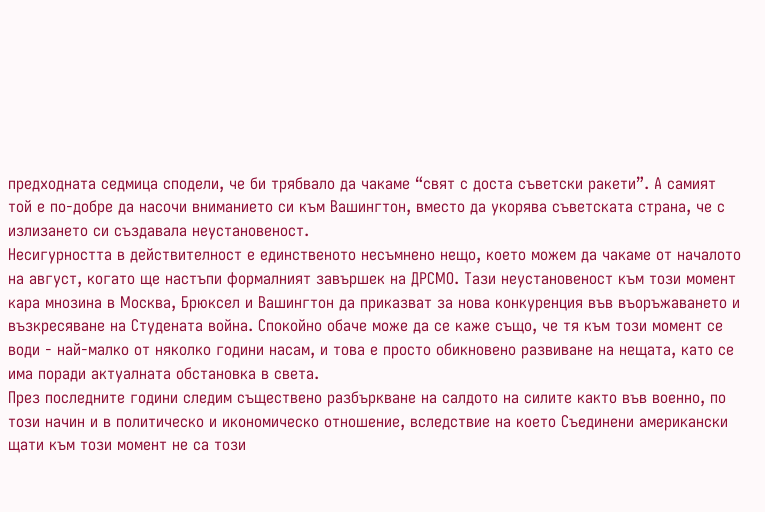предходната седмица сподели, че би трябвало да чакаме “свят с доста съветски ракети”. А самият той е по-добре да насочи вниманието си към Вашингтон, вместо да укорява съветската страна, че с излизането си създавала неустановеност.
Несигурността в действителност е единственото несъмнено нещо, което можем да чакаме от началото на август, когато ще настъпи формалният завършек на ДРСМО. Тази неустановеност към този момент кара мнозина в Москва, Брюксел и Вашингтон да приказват за нова конкуренция във въоръжаването и възкресяване на Студената война. Спокойно обаче може да се каже също, че тя към този момент се води - най-малко от няколко години насам, и това е просто обикновено развиване на нещата, като се има поради актуалната обстановка в света.
През последните години следим съществено разбъркване на салдото на силите както във военно, по този начин и в политическо и икономическо отношение, вследствие на което Съединени американски щати към този момент не са този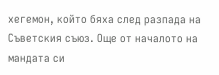хегемон, който бяха след разпада на Съветския съюз. Още от началото на мандата си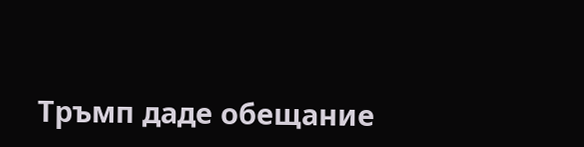Тръмп даде обещание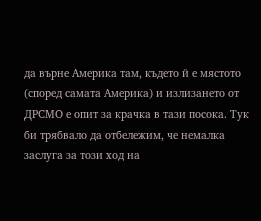да върне Америка там, където й е мястото (според самата Америка) и излизането от ДРСМО е опит за крачка в тази посока. Тук би трябвало да отбележим, че немалка заслуга за този ход на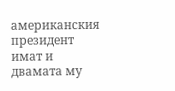американския президент имат и двамата му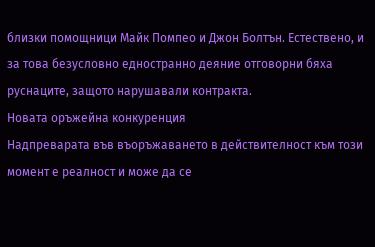близки помощници Майк Помпео и Джон Болтън. Естествено, и за това безусловно едностранно деяние отговорни бяха руснаците, защото нарушавали контракта.
Новата оръжейна конкуренция
Надпреварата във въоръжаването в действителност към този момент е реалност и може да се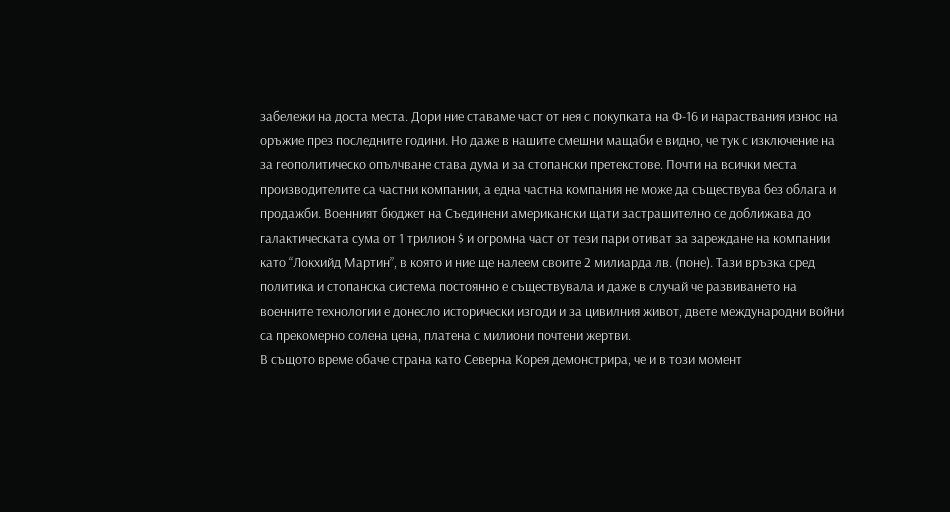забележи на доста места. Дори ние ставаме част от нея с покупката на Ф-16 и нараствания износ на оръжие през последните години. Но даже в нашите смешни мащаби е видно, че тук с изключение на за геополитическо опълчване става дума и за стопански претекстове. Почти на всички места производителите са частни компании, а една частна компания не може да съществува без облага и продажби. Военният бюджет на Съединени американски щати застрашително се доближава до галактическата сума от 1 трилион $ и огромна част от тези пари отиват за зареждане на компании като “Локхийд Мартин”, в която и ние ще налеем своите 2 милиарда лв. (поне). Тази връзка сред политика и стопанска система постоянно е съществувала и даже в случай че развиването на военните технологии е донесло исторически изгоди и за цивилния живот, двете международни войни са прекомерно солена цена, платена с милиони почтени жертви.
В същото време обаче страна като Северна Корея демонстрира, че и в този момент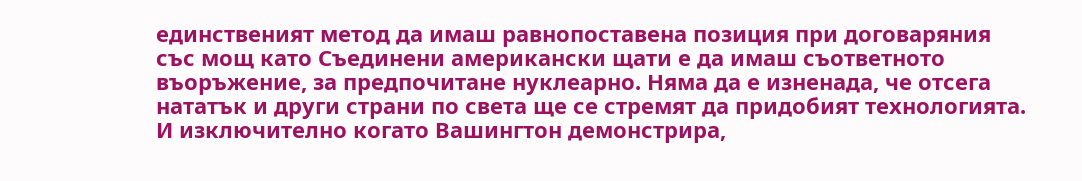единственият метод да имаш равнопоставена позиция при договаряния със мощ като Съединени американски щати е да имаш съответното въоръжение, за предпочитане нуклеарно. Няма да е изненада, че отсега нататък и други страни по света ще се стремят да придобият технологията. И изключително когато Вашингтон демонстрира,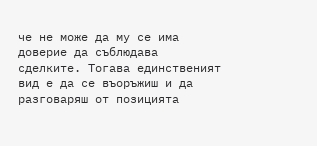че не може да му се има доверие да съблюдава сделките. Тогава единственият вид е да се въоръжиш и да разговаряш от позицията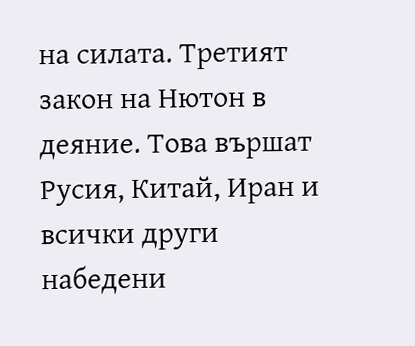на силата. Третият закон на Нютон в деяние. Това вършат Русия, Китай, Иран и всички други набедени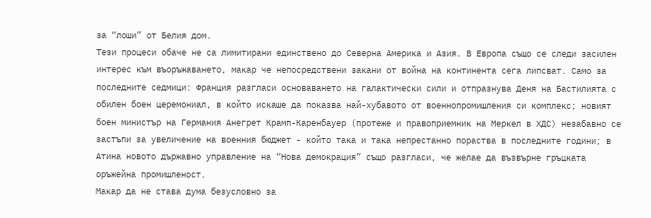за “лоши” от Белия дом.
Тези процеси обаче не са лимитирани единствено до Северна Америка и Азия. В Европа също се следи засилен интерес към въоръжаването, макар че непосредствени закани от война на континента сега липсват. Само за последните седмици: Франция разгласи основаването на галактически сили и отпразнува Деня на Бастилията с обилен боен церемониал, в който искаше да показва най-хубавото от военнопромишления си комплекс; новият боен министър на Германия Анегрет Крамп-Каренбауер (протеже и правоприемник на Меркел в ХДС) незабавно се застъпи за увеличение на военния бюджет - който така и така непрестанно пораства в последните години; в Атина новото държавно управление на “Нова демокрация” също разгласи, че желае да възвърне гръцката оръжейна промишленост.
Макар да не става дума безусловно за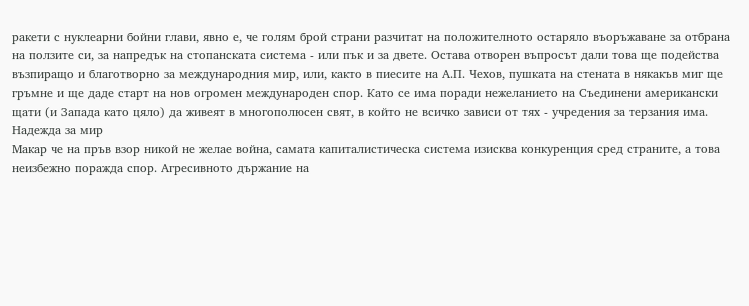ракети с нуклеарни бойни глави, явно е, че голям брой страни разчитат на положителното остаряло въоръжаване за отбрана на ползите си, за напредък на стопанската система - или пък и за двете. Остава отворен въпросът дали това ще подейства възпиращо и благотворно за международния мир, или, както в пиесите на А.П. Чехов, пушката на стената в някакъв миг ще гръмне и ще даде старт на нов огромен международен спор. Като се има поради нежеланието на Съединени американски щати (и Запада като цяло) да живеят в многополюсен свят, в който не всичко зависи от тях - учредения за терзания има.
Надежда за мир
Макар че на пръв взор никой не желае война, самата капиталистическа система изисква конкуренция сред страните, а това неизбежно поражда спор. Агресивното държание на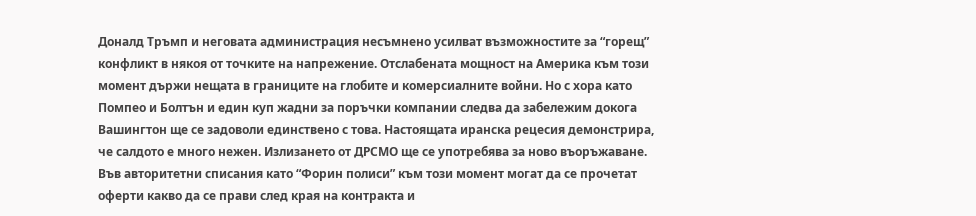Доналд Тръмп и неговата администрация несъмнено усилват възможностите за “горещ” конфликт в някоя от точките на напрежение. Отслабената мощност на Америка към този момент държи нещата в границите на глобите и комерсиалните войни. Но с хора като Помпео и Болтън и един куп жадни за поръчки компании следва да забележим докога Вашингтон ще се задоволи единствено с това. Настоящата иранска рецесия демонстрира, че салдото е много нежен. Излизането от ДРСМО ще се употребява за ново въоръжаване. Във авторитетни списания като “Форин полиси” към този момент могат да се прочетат оферти какво да се прави след края на контракта и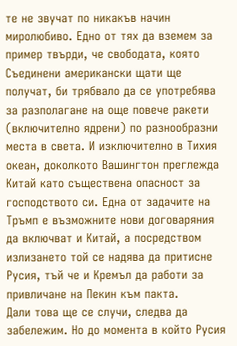те не звучат по никакъв начин миролюбиво. Едно от тях да вземем за пример твърди, че свободата, която Съединени американски щати ще получат, би трябвало да се употребява за разполагане на още повече ракети (включително ядрени) по разнообразни места в света. И изключително в Тихия океан, доколкото Вашингтон преглежда Китай като съществена опасност за господството си. Една от задачите на Тръмп е възможните нови договаряния да включват и Китай, а посредством излизането той се надява да притисне Русия, тъй че и Кремъл да работи за привличане на Пекин към пакта.
Дали това ще се случи, следва да забележим. Но до момента в който Русия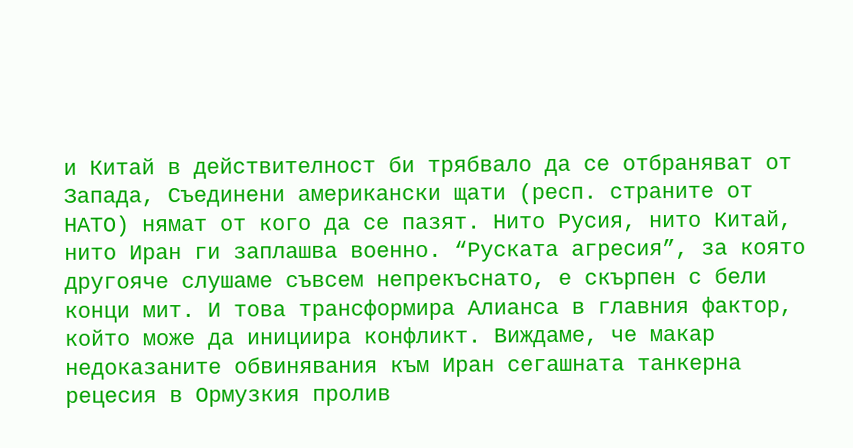и Китай в действителност би трябвало да се отбраняват от Запада, Съединени американски щати (респ. страните от НАТО) нямат от кого да се пазят. Нито Русия, нито Китай, нито Иран ги заплашва военно. “Руската агресия”, за която другояче слушаме съвсем непрекъснато, е скърпен с бели конци мит. И това трансформира Алианса в главния фактор, който може да инициира конфликт. Виждаме, че макар недоказаните обвинявания към Иран сегашната танкерна рецесия в Ормузкия пролив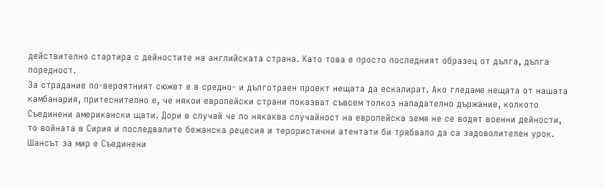действително стартира с дейностите на английската страна. Като това е просто последният образец от дълга, дълга поредност.
За страдание по-вероятният сюжет е в средно- и дълготраен проект нещата да ескалират. Ако гледаме нещата от нашата камбанария, притеснително е, че някои европейски страни показват съвсем толкоз нападателно държание, колкото Съединени американски щати. Дори в случай че по някаква случайност на европейска земя не се водят военни дейности, то войната в Сирия и последвалите бежанска рецесия и терористични атентати би трябвало да са задоволителен урок. Шансът за мир е Съединени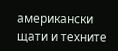американски щати и техните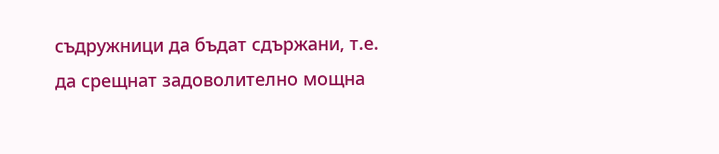съдружници да бъдат сдържани, т.е. да срещнат задоволително мощна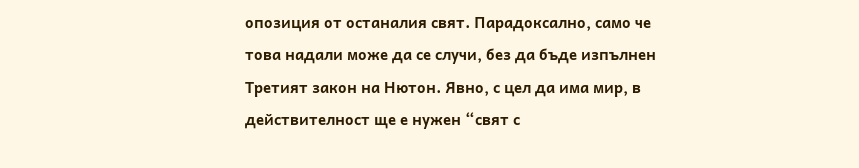опозиция от останалия свят. Парадоксално, само че това надали може да се случи, без да бъде изпълнен Третият закон на Нютон. Явно, с цел да има мир, в действителност ще е нужен “свят с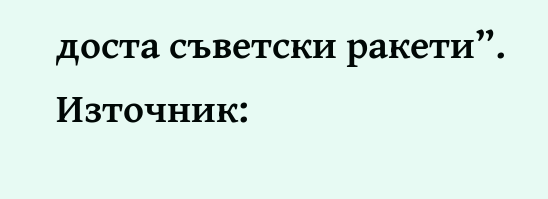доста съветски ракети”.
Източник: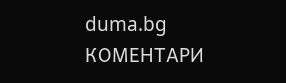duma.bg
КОМЕНТАРИ